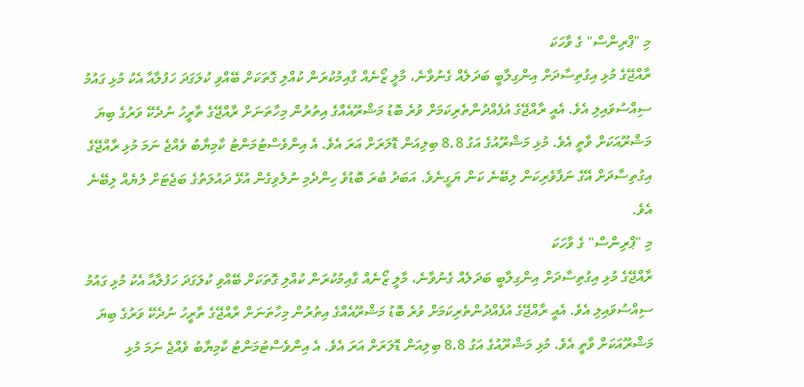މި "ޕްރިންސް" ގެ ވާހަކަ
ރާއްޖޭގެ މުޅި އިގުތިސާދަށް އިންގިލާބީ ބަދަލެއް ގެނުވާނެ، މާލީ ޒޯނެއް ގާއިމުކުރަން ކުއްލި ގޮތަކަށް ބޭއްވި ކުލަގަދަ ހަފުލާއާ އެކު މުޅި ގައުމު ސިއްސުވައިލި އެވެ. އެއީ ރާއްޖޭގެ އުފެއްދުންތެރިކަމަށް ވުރެ ބޮޑު މަޝްރޫއެއްގެ އިތުރުން މިހާތަނަށް ރާއްޖޭގެ ތާރީހު ނުދެކޭ ވަރުގެ ބިޔަ މަޝްރޫއަކަށް ވާތީ އެވެ. މުޅި މަޝްރޫއުގެ އަގު 8.8 ބިލިއަން ޑޮލަރަށް އަރަ އެވެ. އެ އިންވެސްޓުމަންޓު ކާމިޔާބު ވެއްޖެ ނަމަ މުޅި ރާއްޖޭގެ އިގުތިސާދަށް އޭގެ ނަފާވެރިކަން ލިބޭނެ ކަން ޔަގީނެވެ. އަބަދު ބުރަ ބޮޑުވެ ހިންދެމި ނުލެވިގެން އުޅޭ ދައުލަތުގެ ބަޖެޓަށް ލުޔެއް ލިބޭނެ އެވެ.
މި "ޕްރިންސް" ގެ ވާހަކަ
ރާއްޖޭގެ މުޅި އިގުތިސާދަށް އިންގިލާބީ ބަދަލެއް ގެނުވާނެ، މާލީ ޒޯނެއް ގާއިމުކުރަން ކުއްލި ގޮތަކަށް ބޭއްވި ކުލަގަދަ ހަފުލާއާ އެކު މުޅި ގައުމު ސިއްސުވައިލި އެވެ. އެއީ ރާއްޖޭގެ އުފެއްދުންތެރިކަމަށް ވުރެ ބޮޑު މަޝްރޫއެއްގެ އިތުރުން މިހާތަނަށް ރާއްޖޭގެ ތާރީހު ނުދެކޭ ވަރުގެ ބިޔަ މަޝްރޫއަކަށް ވާތީ އެވެ. މުޅި މަޝްރޫއުގެ އަގު 8.8 ބިލިއަން ޑޮލަރަށް އަރަ އެވެ. އެ އިންވެސްޓުމަންޓު ކާމިޔާބު ވެއްޖެ ނަމަ މުޅި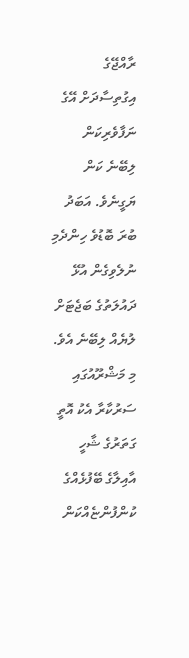ރާއްޖޭގެ އިގުތިސާދަށް އޭގެ ނަފާވެރިކަން ލިބޭނެ ކަން ޔަގީނެވެ. އަބަދު ބުރަ ބޮޑުވެ ހިންދެމި ނުލެވިގެން އުޅޭ ދައުލަތުގެ ބަޖެޓަށް ލުޔެއް ލިބޭނެ އެވެ.
މި މަޝްރޫއުގައި ސަރުކާރާ އެކު އޮތީ ގަތަރުގެ ޝާހީ އާއިލާގެ ބޭފުޅެއްގެ ކުންފުންޏެއްކަން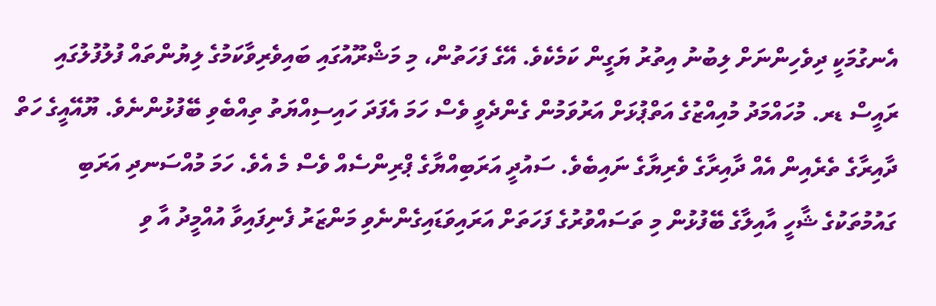އެނގުމަކީ ދިވެހިންނަށް ލިބުނު އިތުރު ޔަގީން ކަމެކެވެ. އޭގެ ފަހަތުން، މި މަޝްރޫއުގައި ބައިވެރިވާކަމުގެ ލިޔުންތައް ފުލުފުލުގައި ރައީސް ޑރ. މުހައްމަދު މުއިއްޒުގެ އަތްޕުޅަށް އަރުވަމުން ގެންދެވީ ވެސް ހަމަ އެފަދަ ހައިސިއްޔަތު ތިއްބެވި ބޭފުޅުންނެވެ. ޔޫއޭއީގެ ހަތް ދާއިރާގެ ތެރެއިން އެއް ދާއިރާގެ ވެރިޔާގެ ނައިބެވެ. ސައުދީ އަރަބިއްޔާގެ ޕްރިންސެއް ވެސް މެ އެވެ. ހަމަ މުއްސަނދި އަރަބި ގައުމުތަކުގެ ޝާހީ އާއިލާގެ ބޭފުޅުން މި ތަސައްވުރުގެ ފަހަތަށް އަރައިވަޑައިގެންނެވި މަންޒަރު ފެނިފައިވާ އުއްމީދު އާ ވި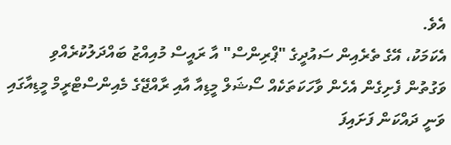އެވެ.
އެކަމަކު، އޭގެ ތެރެއިން ސައުދީގެ "ޕްރިންސް" އާ ރައީސް މުއިއްޒު ބައްދަލުކުރެއްވި ވަގުތުން ފެށިގެން އެހެން ވާހަކަތަކެއް ސޯޝަލް މީޑިއާ އާއި ރާއްޖޭގެ މެއިންސްޓްރީމް މީޑިއާގައި ވަނީ ދައްކަން ފަށައިފަ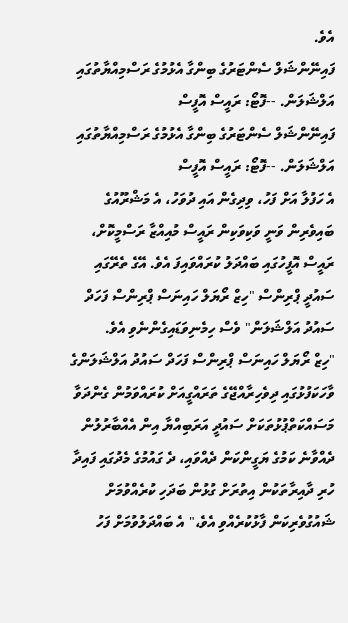އެވެ.
ފައިނޭންޝަލް ސެންޓަރުގެ ބިންގާ އެޅުމުގެ ރަސްމިއްޔާތުގައި އަލްޝަލަން. --ފޮޓޯ: ރައީސް އޮފީސް
ފައިނޭންޝަލް ސެންޓަރުގެ ބިންގާ އެޅުމުގެ ރަސްމިއްޔާތުގައި އަލްޝަލަން. --ފޮޓޯ: ރައީސް އޮފީސް
އެ ހަފުލާ އަށް ފަހު، ވިދިގެން އައި ދުވަހު، އެ މަޝްރޫއުގެ ބައިވެރިން ވަނީ ވަކިވަކިން ރައީސް މުއިއްޒާ ރަސްމީކޮށް، ރައީސް އޮފީހުގައި ބައްދަލު ކުރައްވައިފަ އެވެ. އޭގެ ތެރޭގައި ސައުދީ ޕްރިންސް "ހިޒް ރޯޔަލް ހައިނަސް ޕްރިންސް ފަހަދް ސައުދު އަލްޝަލަން" ވެސް ހިމެނިވަޑައިގެންނެވި އެވެ.
"ހިޒް ރޯޔަލް ހައިނަސް ޕްރިންސް ފަހަދް ސައުދު އަލްޝަލަންގެ ވާހަކަފުޅުގައި ދިވެހިރާއްޖޭގެ ތަރައްގީއަށް ކުރައްވަމުން ގެންދަވާ މަސައްކަތްޕުޅުތަކަށް ސައުދީ އަރަބިއްޔާ އިން އެއްބާރުލުން ދެއްވާނެ ކަމުގެ ޔަގީންކަން ދެއްވައި، ދެ ގައުމުގެ މެދުގައި ފައިދާ ހުރި ދާއިރާތަކުން އިތުރަށް ގުޅުން ބަދަހި ކުރެއްވުމަށް ޝައުގުވެރިކަން ފާޅުކުރެއްވި އެވެ،" އެ ބައްދަލުވުމަށް ފަހު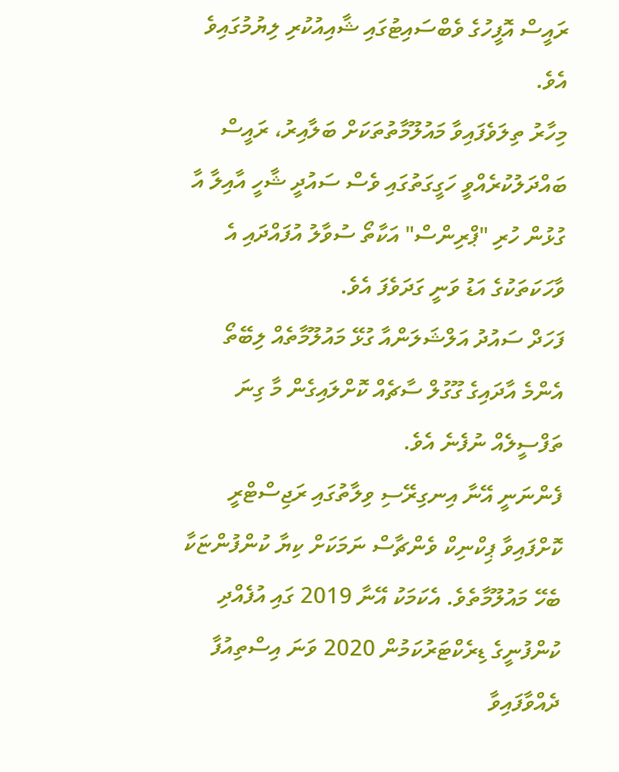ރައީސް އޮފީހުގެ ވެބްސައިޓުގައި ޝާއިއުކުރި ލިޔުމުގައިވެ އެވެ.
މިހާރު ތިލަވެފައިވާ މައުލޫމާތުތަކަށް ބަލާއިރު، ރައީސް ބައްދަލުކުރެއްވީ ހަގީގަތުގައި ވެސް ސައުދީ ޝާހީ އާއިލާ އާ ގުޅުން ހުރި "ޕްރިންސް" އަކާތޯ ސުވާލު އުފައްދައި އެ ވާހަކަތަކުގެ އަޑު ވަނީ ގަދަވެފަ އެވެ.
ފަހަދް ސައުދު އަލްޝަލަންއާ ގުޅޭ މައުލޫމާތެއް ލިބޭތޯ އެންމެ އާދައިގެ ގޫގުލް ސާޗެއް ކޮށްލައިގެން މާ ގިނަ ތަފްސީލެއް ނުފެނެ އެވެ.
ފެންނަނީ އޭނާ އިނގިރޭސި ވިލާތުގައި ރަޖިސްޓްރީ ކޮށްފައިވާ ޕިކްނިކް ވެންޗާސް ނަމަކަށް ކިޔާ ކުންފުންޏަކާ ބެހޭ މައުލޫމާތެވެ. އެކަމަކު އޭނާ 2019 ގައި އުފެއްދި ކުންފުނީގެ ޑިރެކްޓަރުކަމުން 2020 ވަނަ އިސްތިއުފާ ދެއްވާފައިވާ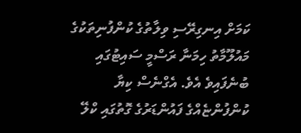ކަމަށް އިނގިރޭސި ވިލާތުގެ ކުންފުނިތަކުގެ މައުލޫމާތު ހިމަނާ ރަސްމީ ސައިޓުގައި ބުނެފައިވެ އެވެ. އެގްނެސް ކިޔާ ކުންފުންޏެއްގެ ފައުންޑަރުގެ ގޮތުގައި ކްލޭ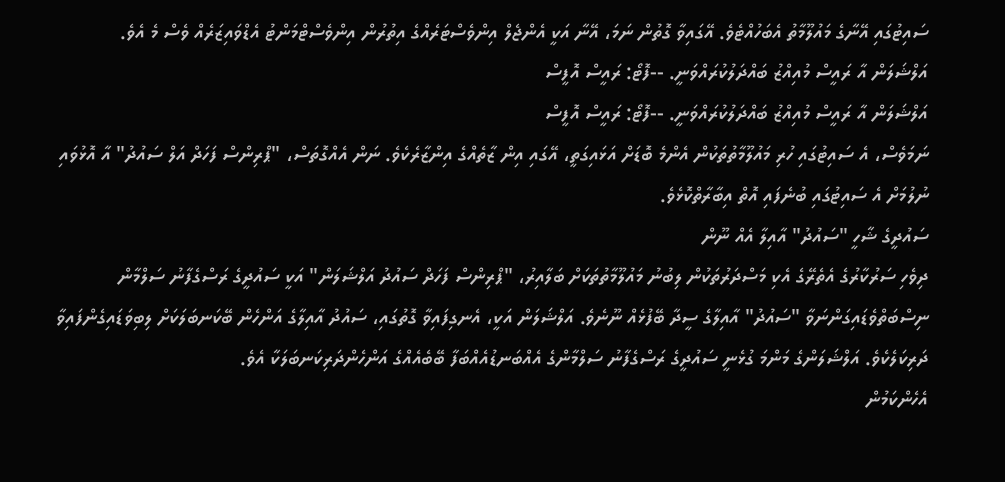ސައިޓުގައި އޭނާގެ މައުލޫމާތު އެބަހުއްޓެވެ. އޭގައިވާ ގޮތުން ނަމަ، އޭނާ އަކީ އެންޖެލް އިންވެސްޓަރެއްގެ އިތުރުން އިންވެސްޓްމަންޓު އެޑްވައިޒަރެއް ވެސް މެ އެވެ.
އަލްޝަލަން އާ ރައީސް މުއިއްޒު ބައްދަލުކުރައްވަނީ. --ފޮޓޯ: ރައީސް އޮފީސް
އަލްޝަލަން އާ ރައީސް މުއިއްޒު ބައްދަލުކުރައްވަނީ. --ފޮޓޯ: ރައީސް އޮފީސް
ނަމަވެސް، އެ ސައިޓުގައި ހުރި މައުލޫމާތުތަކުން އެންމެ ބޮޑަށް އަޅައިގަތީ، އޭގައި އިން ޒާތެއްގެ އިންޒާރެކެވެ. ނަން އެއްގޮތަސް، "ޕްރިންސް ފަހަދް އަލް ސައުދު" އާ އޮޅުވައި ނުލުމަށް އެ ސައިޓުގައި ބުނެފައި އޮތް އިބާރާތްކޮޅެވެ.
ސައުދީގެ ޝާހީ "ސައުދު" އާއިލާ އެއް ނޫން
ދިވެހި ސަރުކާރުގެ އެތެރޭގެ އެކި މަސްދަރުތަކުން ލިބުނު މައުލޫމާތުތަކަށް ބަލާއިރު، "ޕްރިންސް ފަހަދް ސައުދު އަލްޝަލަން" އަކީ ސައުދީގެ ރަސްގެފާނު ސަލްމާން ނިސްބަތްވެޑައިގަންނަވާ "ސައުދު" އާއިލާގެ ސީދާ ބޭފުޅެއް ނޫނެވެ. އަލްޝަލަން އަކީ، އެނގިފައިވާ ގޮތުގައި، ސައުދު އާއިލާގެ އަންހެން ބޭކަނބަލަކަށް ލިބިވަޑައިގެންފައިވާ ދަރިކަލެކެވެ. އަލްޝަލަންގެ މަންމަ ގުޅެނީ ސައުދީގެ ރަސްގެފާނު ސަލްމާންގެ އެއްބަނޑުއެއްބަފާ ބޭބެއެއްގެ އަންހެންދަރިކަނބަލަކާ އެވެ.
އެހެންކަމުން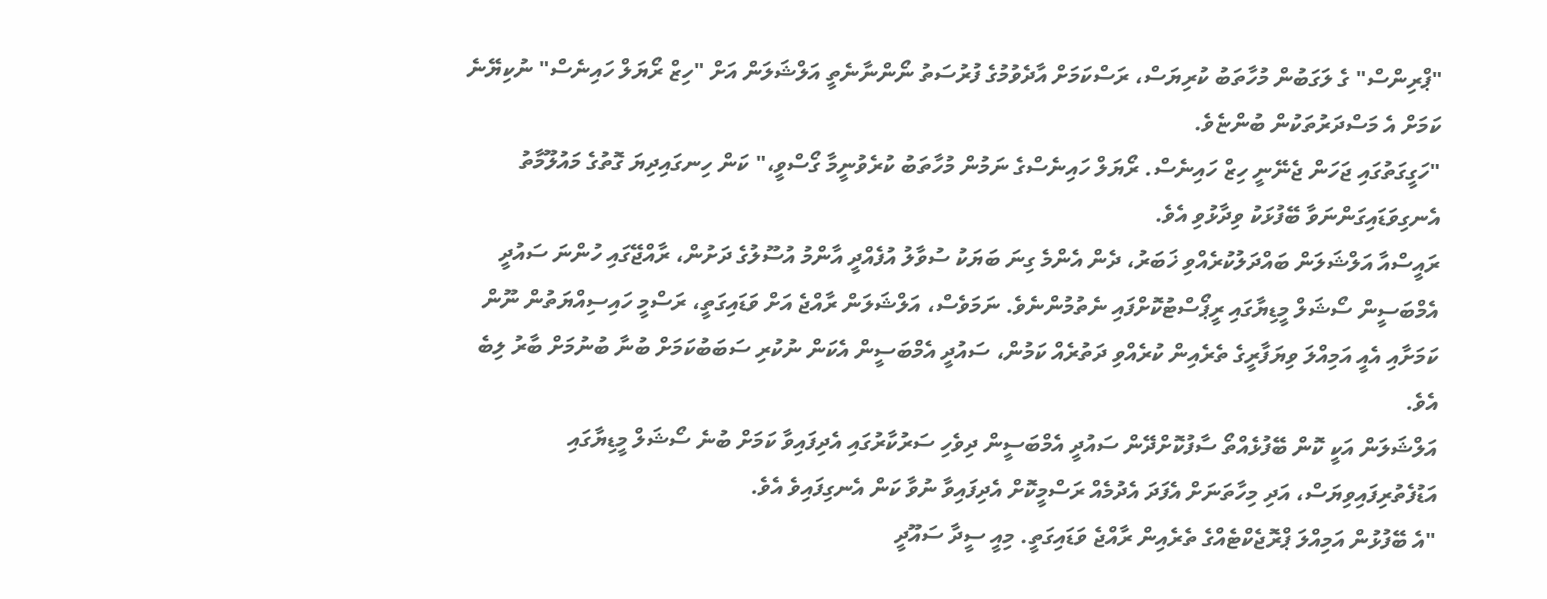"ޕްރިންސް" ގެ ލަގަބުން މުހާތަބު ކުރިޔަސް، ރަސްކަމަށް އާދެވުމުގެ ފުރުސަތު ނޯންނާނެތީ އަލްޝަލަން އަށް "ހިޒް ރޯޔަލް ހައިނެސް" ނުކިޔޭނެ ކަމަށް އެ މަސްދަރުތަކުން ބުންޏެވެ.
"ހަގީގަތުގައި ޖަހަން ޖެނޭނީ ހިޒް ހައިނެސް. ރޯޔަލް ހައިނެސްގެ ނަމުން މުހާތަބު ކުރެވުނީމާ ގޯސްވީ،" ކަން ހިނގައިދިޔަ ގޮތުގެ މައުލޫމާތު އެނގިވަޑައިގަންނަވާ ބޭފުޅަކު ވިދާޅުވި އެވެ.
ރައީސްއާ އަލްޝަލަން ބައްދަލުކުރެއްވި ޚަބަރު، ދެން އެންމެ ގިނަ ބަޔަކު ސުވާލު އުފެއްދީ އާންމު އުސޫލުގެ ދަށުން، ރާއްޖޭގައި ހުންނަ ސައުދީ އެމްބަސީން ސޯޝަލް މީޑިޔާގައި ރީޕޯސްޓުކޮށްފައި ނެތުމުންނެވެ. ނަމަވެސް، އަލްޝަލަން ރާއްޖެ އަށް ވަޑައިގަތީ، ރަސްމީ ހައިސިއްޔަތުން ނޫން ކަމަށާއި އެއީ އަމިއްލަ ވިޔަފާރީގެ ތެރެއިން ކުރެއްވި ދަތުރެއް ކަމުން، ސައުދީ އެމްބަސީން އެކަން ނުކުރި ސަބަބުކަމަށް ބުނާ ބުނުމަށް ބާރު ލިބެ އެވެ.
އަލްޝަލަން އަކީ ކޮން ބޭފުޅެއްތޯ ސާފުކޮށްދޭން ސައުދީ އެމްބަސީން ދިވެހި ސަރުކާރުގައި އެދިފައިވާ ކަމަށް ބުނެ ސޯޝަލް މީޑިޔާގައި އަޑުފެތުރިފައިވިޔަސް، އަދި މިހާތަނަށް އެފަދަ އެދުމެއް ރަސްމީކޮށް އެދިފައިވާ ނުވާ ކަން އެނގިފައިވެ އެވެ.
"އެ ބޭފުޅުން އަމިއްލަ ޕްރޮޖެކްޓެއްގެ ތެރެއިން ރާއްޖެ ވަޑައިގަތީ. މިއީ ސީދާ ސައޫދީ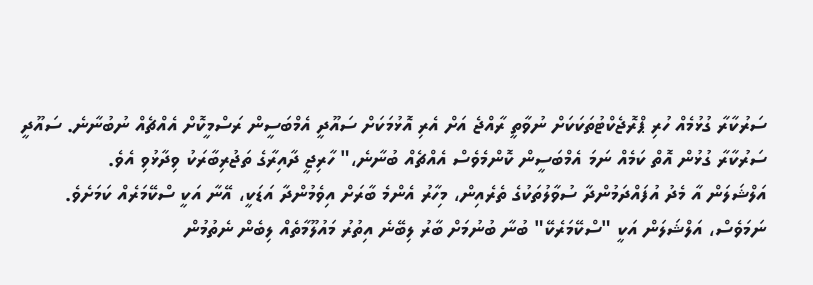ސަރުކާރާ ގުޅުމެއް ހުރި ޕްރޮޖެކްޓުތަކަކަށް ނުވާތީ ރާއްޖެ އަށް އެރި އޮޅުމަކަށް ސައޫދީ އެމްބަސީން ރަސްމީކޮށް އެއްޗެއް ނުބުނާނެ. ސައޫދީ ސަރުކާރާ ގުޅުން އޮތް ކަމެއް ނަމަ އެމްބަސީން ކޮންމެވެސް އެއްޗެއް ބުނާނެ،" ހާރިޖީ ދާއިރާގެ ތަޖުރިބާރަކު ވިދާޅުވި އެވެ.
އަލްޝަލަން އާ މެދު އުފައްދަމުންދާ ސުވާލުތަކުގެ ތެރެއިން، މިހާރު އެންމެ ބާރަށް އިވެމުންދާ އަޑަކީ، އޭނާ އަކީ ސްކޭމަރެއް ކަމަށެވެ.
ނަމަވެސް، އަލްޝަލަން އަކީ "ސްކޭމަރެކޭ" ބުނާ ބުނުމަށް ބާރު ލިބޭނެ އިތުރު މައުލޫމާތެއް ލިބެން ނެތުމުން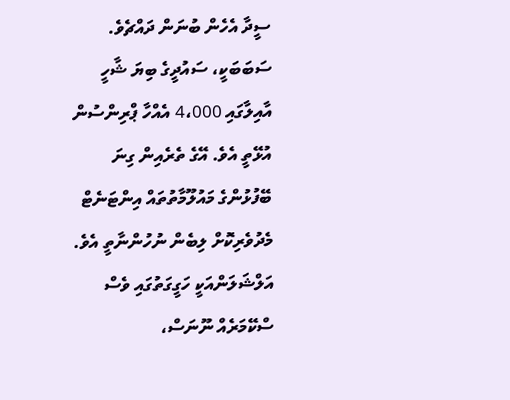ސީދާ އެހެން ބުނަން ދައްޗެވެ. ސަބަބަކީ، ސައުދީގެ ބިޔަ ޝާހީ އާއިލާގައި 4،000 އެއްހާ ޕްރިންސުން އުޅޭތީ އެވެ. އޭގެ ތެރެއިން ގިނަ ބޭފުޅުންގެ މައުލޫމާތުތައް އިންޓަނެޓް މެދުވެރިކޮށް ލިބެން ނުހުންނާތީ އެވެ.
އަލްޝަލަންއަކީ ހަގީގަތުގައި ވެސް ސްކޭމަރެއް ނޫނަސް،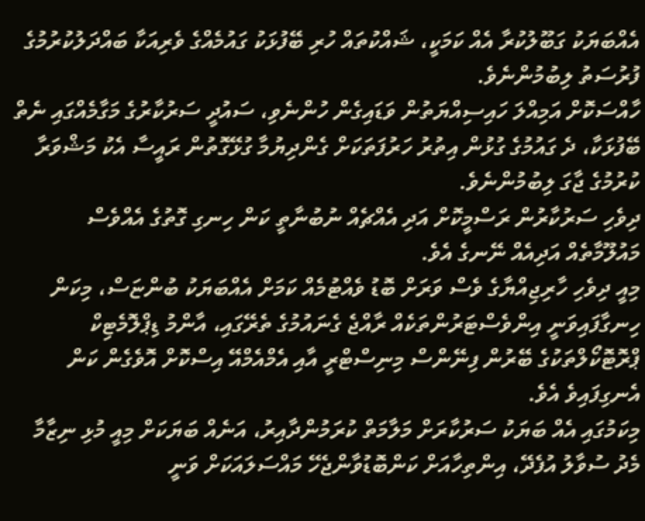އެއްބަޔަކު ގަބޫލުކުރާ އެއް ކަމަކީ، ޝައްކުތައް ހުރި ބޭފުޅަކު ގައުމެއްގެ ވެރިއަކާ ބައްދަލުކުރުމުގެ ފުރުސަތު ލިބުމުންނެވެ.
ހާއްސަކޮށް އަމިއްލަ ހައިސިއްޔަތުން ވަޑައިގެން ހުންނެވި، ސައުދީ ސަރުކާރުގެ މަގާމެއްގައި ނެތް ބޭފުޅަކާ، ދެ ގައުމުގެ ގުޅުން އިތުރު ހަރުފަތަކަށް ގެންދިޔުމާ ގުޅޭގޮތުން ރައީސާ އެކު މަޝްވަރާ ކުރުމުގެ ޖާގަ ލިބުމުންނެވެ.
ދިވެހި ސަރުކާރުން ރަސްމީކޮށް އަދި އެއްޗެއް ނުބުނާތީ ކަން ހިނގި ގޮތުގެ އެއްވެސް މައުލޫމާތެއް އަދިއެއް ނޭނގެ އެވެ.
މިއީ ދިވެހި ހާރިޖިއްޔާގެ ވެސް ވަރަށް ބޮޑު ވެއްޓުމެއް ކަމަށް އެއްބަޔަކު ބުންޏަސް، މިކަން ހިނގާފައިވަނީ އިންވެސްޓަރުންތަކެއް ރާއްޖެ ގެނައުމުގެ ތެރޭގައި، އާންމު ޑިޕްލޮމެޓިކް ޕްރޮޓޮކޯލްތަކުގެ ބޭރުން ފިނޭންސް މިނިސްޓްރީ އާއި އެމްއެމްއޭ އިސްކޮށް އޮވެގެން ކަން އެނގިފައިވެ އެވެ.
މިކަމުގައި އެއް ބަޔަކު ސަރުކާރަށް މަލާމަތް ކުރަމުންދާއިރު، އަނެއް ބަޔަކަށް މިއީ މުޅި ނިޒާމާ މެދު ސުވާލު އުފެދޭ، އިންތިހާއަށް ކަންބޮޑުވާންޖެހޭ މައްސަލައަކަށް ވަނީ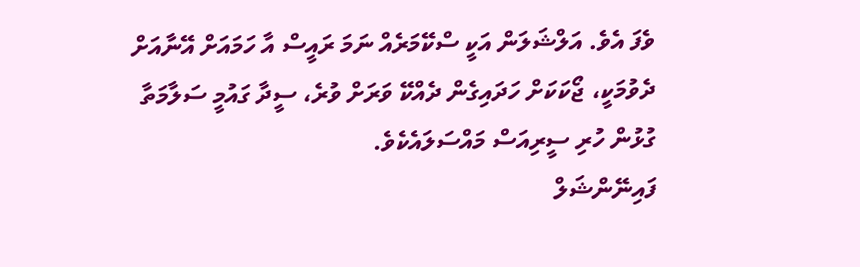ވެފަ އެވެ. އަލްޝަލަން އަކީ ސްކޭމަރެއް ނަމަ ރައީސް އާ ހަމައަށް އޭނާއަށް ދެވުމަކީ، ޖޯކަކަށް ހަދައިގެން ދެއްކޭ ވަރަށް ވުރެ، ސީދާ ގައުމީ ސަލާމަތާ ގުޅުން ހުރި ސީރިއަސް މައްސަލައެކެވެ.
ފައިނޭންޝަލް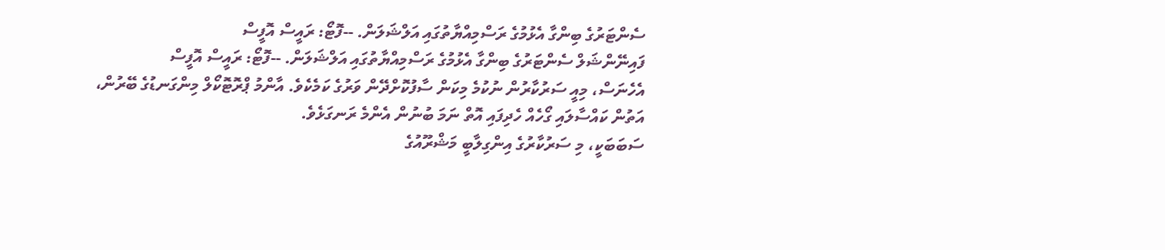ސެންޓަރުގެ ބިންގާ އެޅުމުގެ ރަސްމިއްޔާތުގައި އަލްޝަލަން. --ފޮޓޯ: ރައީސް އޮފީސް
ފައިނޭންޝަލް ސެންޓަރުގެ ބިންގާ އެޅުމުގެ ރަސްމިއްޔާތުގައި އަލްޝަލަން. --ފޮޓޯ: ރައީސް އޮފީސް
އެހެނަސް، މިއީ ސަރުކާރުން ނުކުމެ މިކަން ސާފުކޮށްދޭން ވަރުގެ ކަމެކެވެ. އާންމު ޕްރޮޓޮކޯލް މިންގަނޑުގެ ބޭރުން، އަތުން ކައްސާލައި ގޯހެއް ހެދިފައި އޮތް ނަމަ ބުނުން އެންމެ ރަނގަޅެވެ.
ސަބަބަކީ، މި ސަރުކާރުގެ އިންގިލާބީ މަޝްރޫއުގެ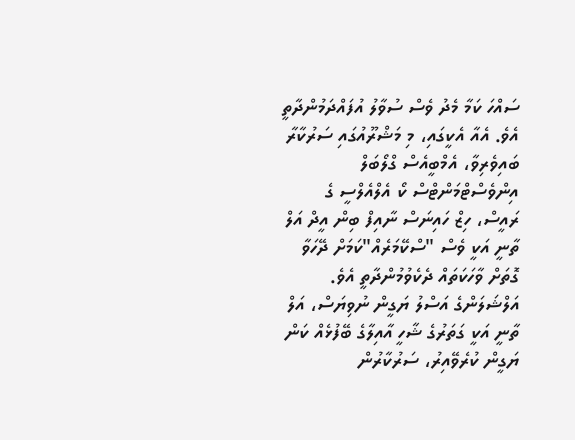ސައްހަ ކަމާ މެދު ވެސް ސުވާލު އުފައްދަމުންދާތީ އެވެ. އެއާ އެކީގައި، މި މަޝްރޫއުގައި ސަރުކާރާ ބައިވެރިވާ، އެމްބީއެސް ގްލޯބަލް އިންވެސްޓްމަންޓްސް ކޯ އެލްއެލްސީ ގެ ރައީސް، ހިޒް ހައިނަސް ނާއިފް ބިން އީދް އަލް ތާނީ އަކީ ވެސް "ސްކޭމަރެއް"ކަމަށް ދޭހަވާ ގޮތަށް ވާހަކަތައް ދެކެވުމުންދާތީ އެވެ.
އަލްޝަލަންގެ އަސްލު ޔަގީން ނުވިޔަސް، އަލް ތާނީ އަކީ ގަތަރުގެ ޝާހީ އާއިލާގެ ބޭފުޅެއް ކަން ޔަގީން ކުރެވޭއިރު، ސަރުކާރުން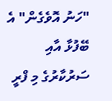"ހަނު އޮވެގެން" އެ ބޭފުޅާ އާއި ސަރުކާރުގެ މި ފްރީ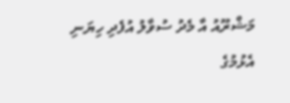މަޝްރޫއު އާ މެދު ސުވާލު އުފެދި ހިޔަނި އެޅުމުގެ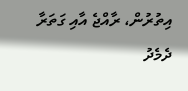އިތުރުން، ރާއްޖެ އާއި ގަތަރާ ދެމެދު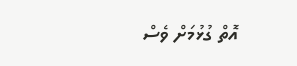އޮތް ގުޅުމަށް ވެސް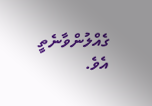ގެއްލުންވާނެތީ އެވެ.